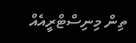ތިން މިނިސްޓްރީއެއް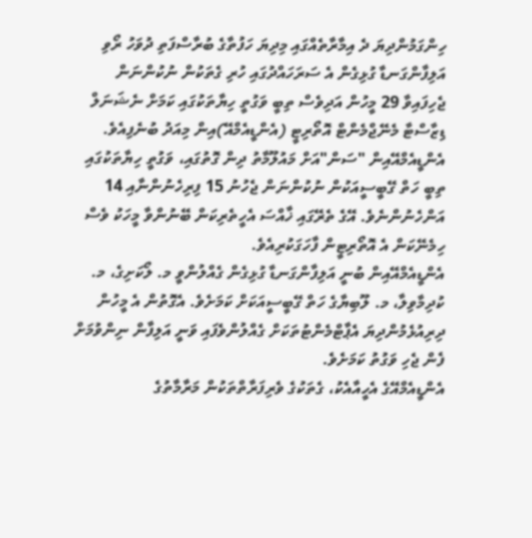ހިންގަމުންދިޔަ ދެ އިމާރާތެއްގައި މިދިޔަ ހަފުތާގެ ބުރާސްފަތި ދުވަހު ރޯވި އަލިފާންގަނޑާ ގުޅިގެން އެ ސަރަހައްދުގައި ހުރި ގެތަކުން ނުކުންނަން ޖެހިފައިވާ 29 މީހުން އަދިވެސް ތިބީ ވަގުތީ ހިޔާތަކުގައި ކަމަށް ނެޝަނަލް ޑިޒާސްޓާ މެނޭޖްމެންޓް އޮތޯރިޓީ (އެންޑީއެމްއޭ)އިން މިއަދު ބުނެފިއެވެ.
އެންޑީއެމްއޭއިން "ސަން"އަށް މައުލޫމާތު ދިން ގޮތުގައި، ވަގުތީ ހިޔާތަކުގައި ތިބީ ހަތް ގޭބީސީއަކުން ނުކުންނަން ޖެހުނު 15 ފިރިހެނުންނާއި 14 އަންހެނުންނެވެ. އޭގެ ތެރޭގައި ޚާއްސަ އެހީތެރިކަން ބޭނުންވާ މީހަކު ވެސް ހިމެނޭކަން އެ އޮތޯރިޓީން ފާހަގަކުރިއެވެ.
އެންޑީއެމްއޭއިން ބުނީ އަލިފާންގަނޑާ ގުޅިގެން ގެއްލުންވީ މ. ލޯކަށިގެ، މ. ކުދިމާވިލާ، މ. ލޫބިޔާގެ ހަތް ގޭބީސީއަކަށް ކަމަށެވެ. އެގޮތުން އެ މީހުން ދިރިއުޅެމުންދިޔަ އެޕާޓްމެންޓުތަކަށް ގެއްލުންވެފައި ވަނީ އަލިފާން ނިންވުމަށް ފެން ޖެހި ވަގުތު ކަމަށެވެ.
އެންޑީއެމްއޭގެ އެހީއާއެކު، ގެތަކުގެ ވެރިފަރާތްތަކުން މަރާމާތުގެ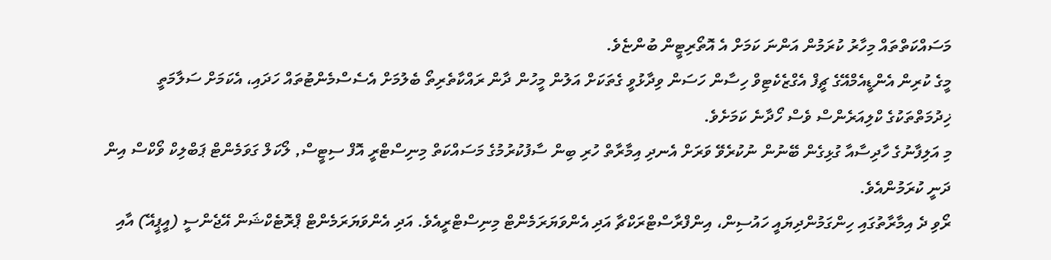މަސައްކަތްތައް މިހާރު ކުރަމުން އަންނަ ކަމަށް އެ އޮތޯރިޓީން ބުންޏެވެ.
މީގެ ކުރިން އެންޑީއެމްއޭގެ ޗީފް އެގްޒެކެޓިވް ހިސާން ހަސަން ވިދާޅުވީ ގެތަކަށް އަލުން މީހުން ދާން ރައްކާތެރިތޯ ބެލުމަށް އެސެސްމެންޓުތައް ހަދައި، އެކަމަށް ސަލާމަތީ ޚިދުމަތްތަކުގެ ކްލިއަރެންސް ވެސް ހޯދާނެ ކަމަށެވެ.
މި އަލިފާނުގެ ހާދިސާއާ ގުޅިގެން ބޭނުން ނުކުރެވޭ ވަރަށް އެނދި އިމާރާތް ހުރި ބިން ސާފުކުރުމުގެ މަސައްކަތް މިނިސްޓްރީ އޮފް ސިޓީސް, ލޯކަލް ގަވަމެންޓް ޕަބްލިކް ވޯކްސް އިން ދަނީ ކުރަމުންއެވެ.
ރޯވި ދެ އިމާރާތުގައި ހިންގަމުންދިޔައީ ހައުސިން، އިންފްރާސްޓްރަކްޗާ އަދި އެންވަޔަރަމެންޓް މިނިސްޓްރީއެވެ. އަދި އެންވަޔަރަމެންޓް ޕްރޮޓެކްޝަން އޭޖެންސީ (އީޕީއޭ) އާއި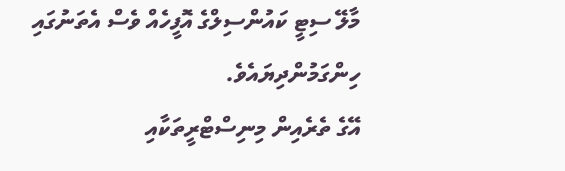މާލޭ ސިޓީ ކައުންސިލްގެ އޮފީހެއް ވެސް އެތަނުގައި ހިންގަމުންދިޔައެވެ.
އޭގެ ތެރެއިން މިނިސްޓްރީތަކާއި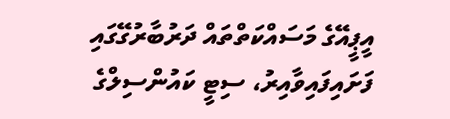އީޕީއޭގެ މަސައްކަތްތައް ދަރުބާރުގޭގައި ފަށައިފައިވާއިރު، ސިޓީ ކައުންސިލްގެ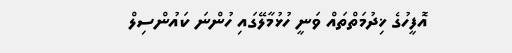އޮފީހުގެ ޚިދުމަތްތައް ވަނީ ހުޅުމާލޭގައި ހުންނަ ކައުންސިލް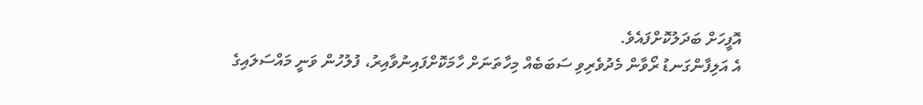އޮފީހަށް ބަދަލުކޮށްފައެވެ.
އެ އަލިފާންގަނޑު ރޯވާން މެދުވެރިވި ސަބަބެއް މިހާތަނަށް ހާމަކޮށްފައިނުވާއިރު، ފުލުހުން ވަނީ މައްސަލައިގެ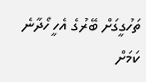ތަހުގީގަށް ބޭރުގެ އެހީ ހޯދާނެ ކަމަށް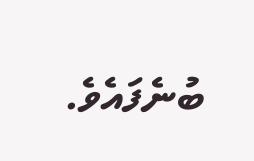ބުނެފައެވެ.